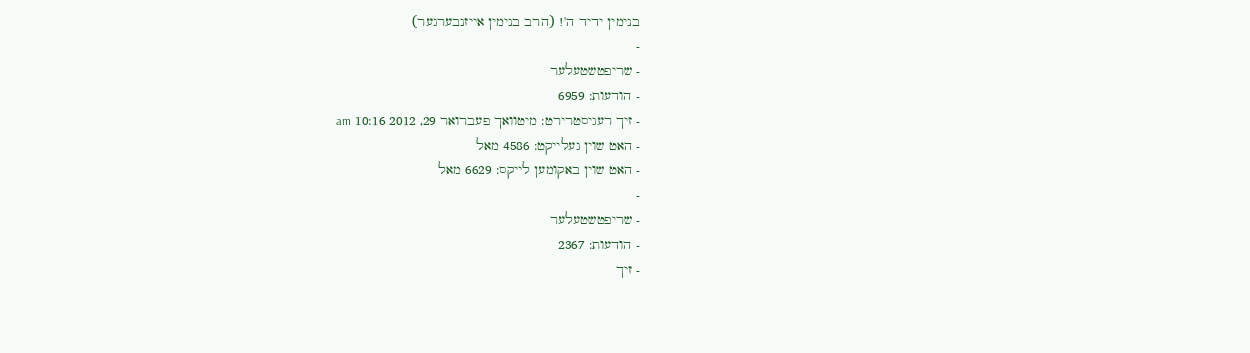בנימין ידיד ה'! (הרב בנימין אייזנבערגער)
-
- שריפטשטעלער
- הודעות: 6959
- זיך רעגיסטרירט: מיטוואך פעברואר 29, 2012 10:16 am
- האט שוין געלייקט: 4586 מאל
- האט שוין באקומען לייקס: 6629 מאל
-
- שריפטשטעלער
- הודעות: 2367
- זיך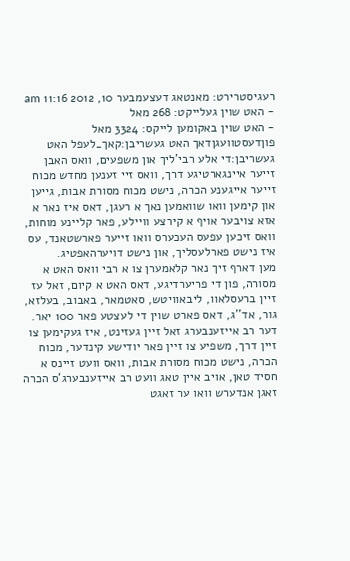רעגיסטרירט: מאנטאג דעצעמבער 10, 2012 11:16 am
- האט שוין געלייקט: 268 מאל
- האט שוין באקומען לייקס: 3324 מאל
פוןדעסטוועגןדאך האט געשריבן:קאך_לעפל האט געשריבן:די אלע רבי'ליך און משפעים, וואס האבן זייער איינגארטיגע דרך, וואס זיי זענען מחדש מכוח זייער אייגענע הכרה, נישט מכוח מסורת אבות, גייען און קימען וואו שוואמען נאך א רעגן, דאס איז נאר א אזא צויבער אויף א קירצע וויילע, פאר קליינע מוחות, וואס זיכען עפעס העכערס וואו זייער פארשטאנד, עס איז נישט פארלעסליך, און נישט דויערהאפטיג.
מען דארף זיך נאר קלאמערן צו א רבי וואס האט א מסורה, פון די פריערדיגע, דאס האט א קיום, זאל עז זיין ברעסלאוו, ליבאוויטש, סאטמאר, באבוב, בעלזא, גור, אד''ג, דאס פארט שוין די לעצטע פאר 100 יאר.
דער רב אייזענבערג זאל זיין געזינט, איז געקימען צו זיין דרך, משפיע צו זיין פאר יודישע קינדער, מכוח הכרה, נישט מכוח מסורת אבות, וואס וועט זיינס א חסיד טאן, אויב איין טאג וועט רב אייזענבערג'ס הכרה זאגן אנדערש וואו ער זאגט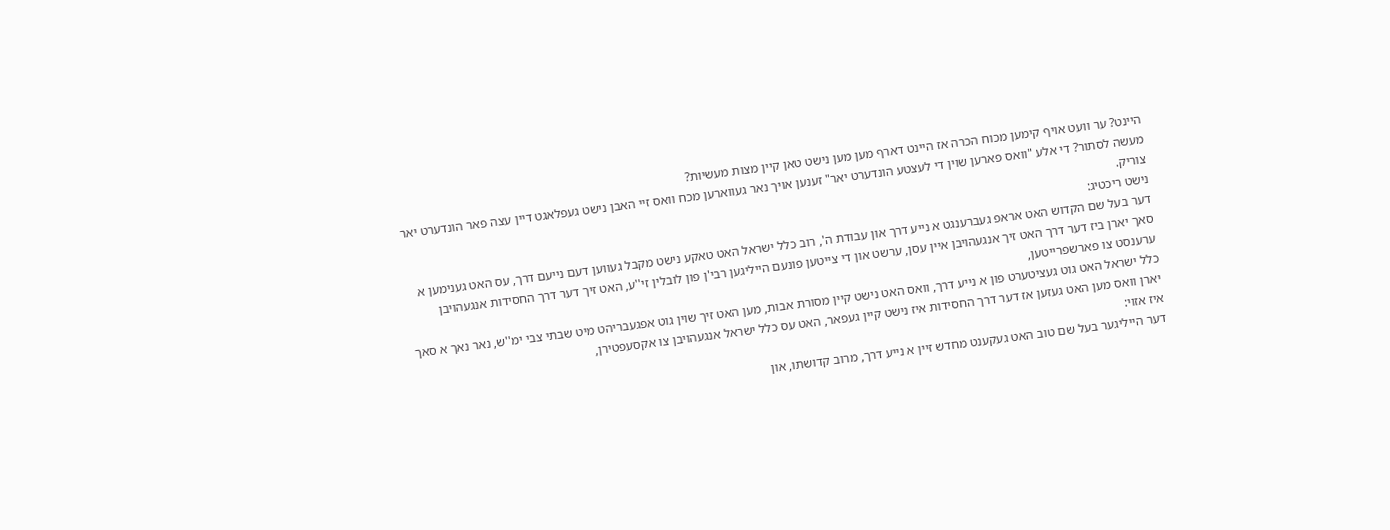היינט? ער וועט אויף קימען מכוח הכרה אז היינט דארף מען מען נישט טאן קיין מצות מעשיות?
מעשה לסתור? די אלע "וואס פארען שוין די לעצטע הונדערט יאר" זענען אויך נאר געווארען מכח וואס זיי האבן נישט געפלאגט דיין עצה פאר הונדערט יאר צוריק.
נישט ריכטיג:
דער בעל שם הקדוש האט אראפ געברענגט א נייע דרך און עבודת ה', רוב כלל ישראל האט טאקע נישט מקבל געווען דעם נייעם דרך, עס האט גענימען א סאך יארן ביז דער דרך האט זיך אנגעהויבן איין עסן, ערשט און די צייטען פונעם הייליגען רבי'ן פון לובלין זי''ע, האט זיך דער דרך החסידות אנגעהויבן ערענסט צו פארשפרייטען,
כלל ישראל האט גוט געציטערט פון א נייע דרך, וואס האט נישט קיין מסורת אבות, מען האט זיך שוין גוט אפגעבריהט מיט שבתי צבי ימ''ש, נאר נאך א סאך יארן וואס מען האט געזען אז דער דרך החסידות איז נישט קיין געפאר, האט עס כלל ישראל אנגעהויבן צו אקסעפטירן,
איז אזוי:
דער הייליגער בעל שם טוב האט געקענט מחדש זיין א נייע דרך, מרוב קדושתו, און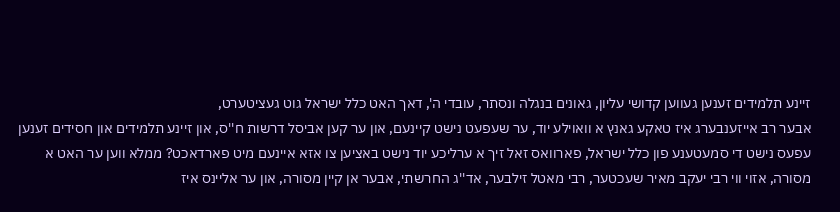זיינע תלמידים זענען געווען קדושי עליון, גאונים בנגלה ונסתר, עובדי ה', דאך האט כלל ישראל גוט געציטערט,
אבער רב אייזענבערג איז טאקע גאנץ א וואוילע יוד, ער שעפעט נישט קיינעם, און ער קען אביסל דרשות ח''ס, און זיינע תלמידים און חסידים זענען עפעס נישט די סמעטענע פון כלל ישראל, פארוואס זאל זיך א ערליכע יוד נישט באציען צו אזא איינעם מיט פארדאכט? ממלא ווען ער האט א מסורה, אזוי ווי רבי יעקב מאיר שעכטער, רבי מאטל זילבער, אד''ג החרשתי, אבער אן קיין מסורה, און ער אליינס איז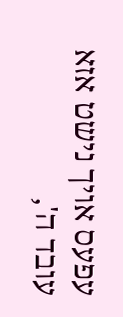עפעס אויך נישט אזא עובד ה',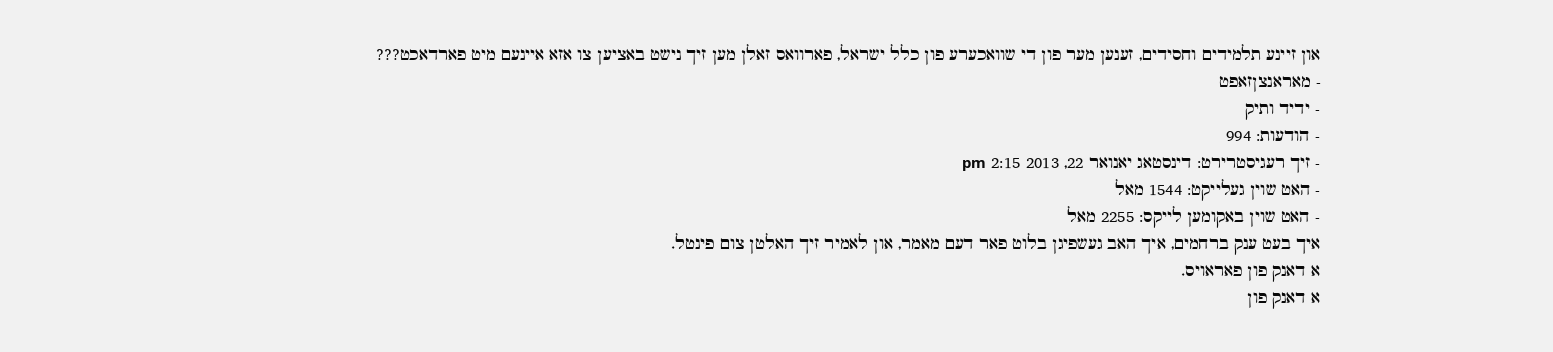און זיינע תלמידים וחסידים, זענען מער פון די שוואכערע פון כלל ישראל, פארוואס זאלן מען זיך נישט באציען צו אזא איינעם מיט פארדאכט???
- מאראנצןזאפט
- ידיד ותיק
- הודעות: 994
- זיך רעגיסטרירט: דינסטאג יאנואר 22, 2013 2:15 pm
- האט שוין געלייקט: 1544 מאל
- האט שוין באקומען לייקס: 2255 מאל
איך בעט ענק ברחמים, איך האב געשפיגן בלוט פאר דעם מאמר, און לאמיר זיך האלטן צום פינטל.
א דאנק פון פאראויס.
א דאנק פון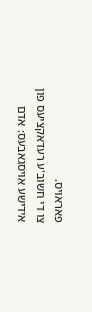פאראויס.
צו די חשוב'ע רעדאקציעס פון אידישע אויסגאבעס: אדם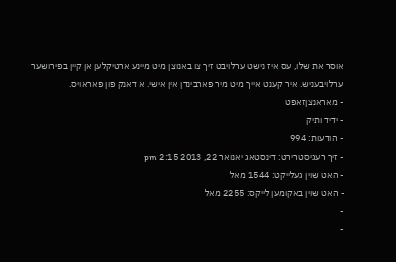אוסר את שלו, עס איז נישט ערלויבט זיך צו באנוצן מיט מיינע ארטיקלען אן קיין בפירושער ערלויבעניש. איר קענט אייך מיט מיר פארבינדן אין אישי. א דאנק פון פאראויס.
- מאראנצןזאפט
- ידיד ותיק
- הודעות: 994
- זיך רעגיסטרירט: דינסטאג יאנואר 22, 2013 2:15 pm
- האט שוין געלייקט: 1544 מאל
- האט שוין באקומען לייקס: 2255 מאל
-
-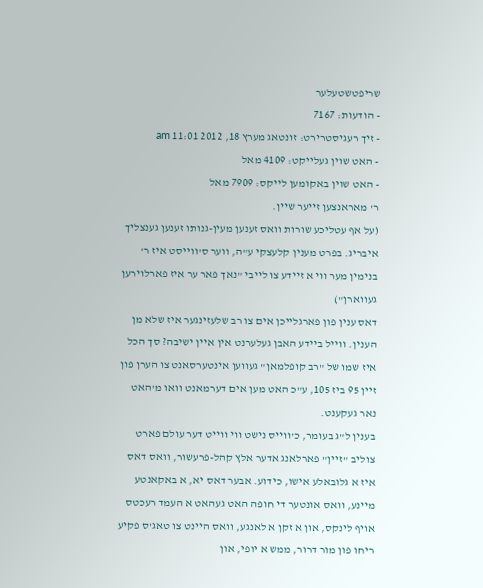שריפטשטעלער
- הודעות: 7167
- זיך רעגיסטרירט: זונטאג מערץ 18, 2012 11:01 am
- האט שוין געלייקט: 4109 מאל
- האט שוין באקומען לייקס: 7909 מאל
ר' מאראנצען זייער שיין.
(על אף עטליכע שורות וואס זענען מעין-גנותו זענען גענצליך איבריג. בפרט מענין קלעצקי ע"ה, ווער ס'ווייסט איז ר' בנימין מער ווי א זיידע צו לייבי "נאך פאר ער איז פארלוירען געווארן")
דאס ענין פון פארגלייכן אים צו רב שלעזינגער איז שלא מן הענין. ווייל ביידע האבן געלערנט אין איין ישיבה? סך הכל איז שמו של "רב קופלמאן" געווען אינטערסאנט צו הערן פון זיין 95 ביז 105, ע"כ האט מען אים דערמאנט וואו מ'האט נאר געקענט.
בענין ל"ג בעומר, כ'ווייס נישט ווי ווייט דער עולם פארט צוליב "זיין" פארלאנג אדער אלץ קהל-פרעשור, וואס דאס איז א גלובאלע אישו, כידוע. אבער דאס יא, א באקאנטע מיינע, וואס אונטער די חופה האט געהאט א העמד רעכטס אויף לינקס, און א זקן א לאנגע, וואס היינט צו טאג'ס פקיע ריחו פון מור דרור, ממש א יופי, און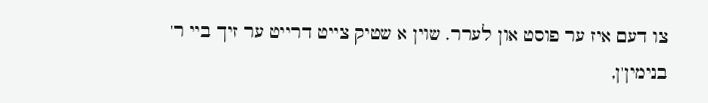צו דעם איז ער פוסט און לערר. שוין א שטיק צייט דרייט ער זיך ביי ר' בנימין'ן,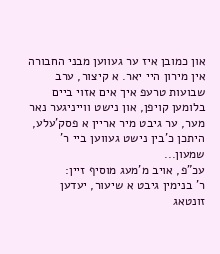און כמובן איז ער געווען מבני החבורה אין מירון היי יאר. א קיצור, ערב שבועות טרעפ איך אים אזוי ביים בלומען קויפן, און נישט ווייניגער נאר מער, ער גיבט מיר אריין א פסק'עלע, היתכן כ'בין נישט געווען ביי ר' שמעון...
עכ"פ, אויב מ'מעג מוסיף זיין:
ר' בנימין גיבט א שיעור, יעדען זונטאג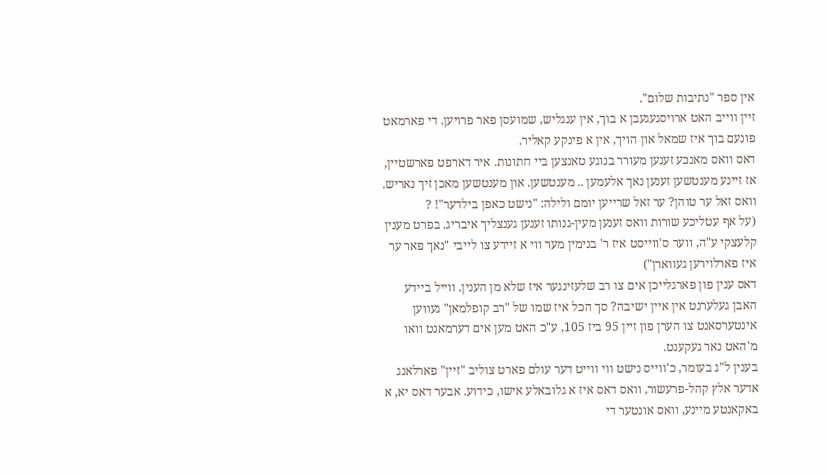אין ספר "נתיבות שלום".
זיין ווייב האט ארויסגעגעבן א בוך, אין ענגליש, שמועסן פאר פרויען. די פארמאט פונעם בוך איז שמאל און הויך, אין א פינקע קאליר.
דאס וואס מאנכע זענען מעורר בנוגע טאנצען ביי חתונות. איר דארפט פארשטיין, אז זיינע מענטשען זענען נאך אלעמען .. מענטשען. און מענטשען מאכן זיך נאריש. וואס זאל ער טוהן? ער זאל שרייען יומם ולילה: "נישט כאפן בילדער"! ?
(על אף עטליכע שורות וואס זענען מעין-גנותו זענען גענצליך איבריג. בפרט מענין קלעצקי ע"ה, ווער ס'ווייסט איז ר' בנימין מער ווי א זיידע צו לייבי "נאך פאר ער איז פארלוירען געווארן")
דאס ענין פון פארגלייכן אים צו רב שלעזינגער איז שלא מן הענין. ווייל ביידע האבן געלערנט אין איין ישיבה? סך הכל איז שמו של "רב קופלמאן" געווען אינטערסאנט צו הערן פון זיין 95 ביז 105, ע"כ האט מען אים דערמאנט וואו מ'האט נאר געקענט.
בענין ל"ג בעומר, כ'ווייס נישט ווי ווייט דער עולם פארט צוליב "זיין" פארלאנג אדער אלץ קהל-פרעשור, וואס דאס איז א גלובאלע אישו, כידוע. אבער דאס יא, א באקאנטע מיינע, וואס אונטער די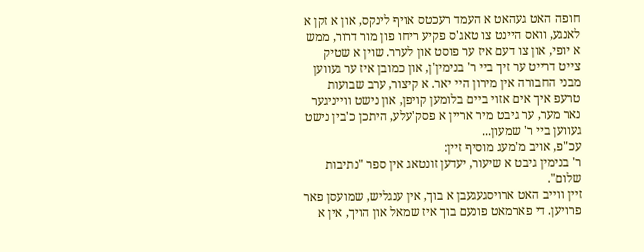חופה האט געהאט א העמד רעכטס אויף לינקס, און א זקן א לאנגע, וואס היינט צו טאג'ס פקיע ריחו פון מור דרור, ממש א יופי, און צו דעם איז ער פוסט און לערר. שוין א שטיק צייט דרייט ער זיך ביי ר' בנימין'ן, און כמובן איז ער געווען מבני החבורה אין מירון היי יאר. א קיצור, ערב שבועות טרעפ איך אים אזוי ביים בלומען קויפן, און נישט ווייניגער נאר מער, ער גיבט מיר אריין א פסק'עלע, היתכן כ'בין נישט געווען ביי ר' שמעון...
עכ"פ, אויב מ'מעג מוסיף זיין:
ר' בנימין גיבט א שיעור, יעדען זונטאג אין ספר "נתיבות שלום".
זיין ווייב האט ארויסגעגעבן א בוך, אין ענגליש, שמועסן פאר פרויען. די פארמאט פונעם בוך איז שמאל און הויך, אין א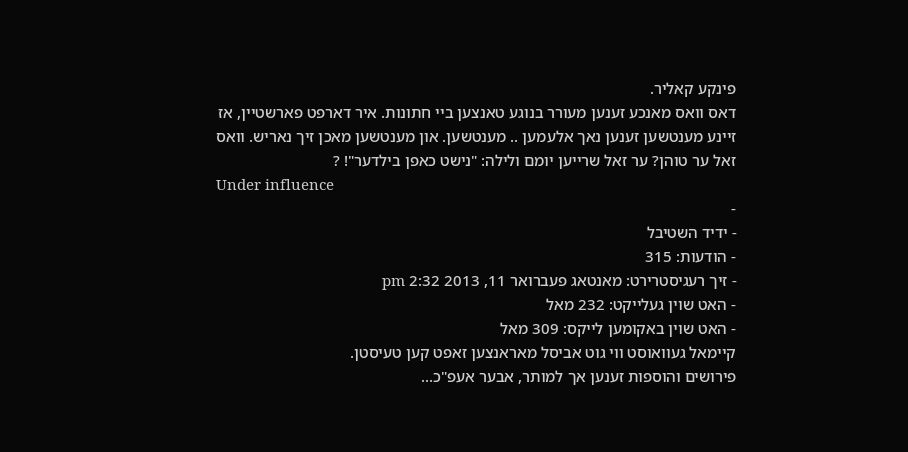פינקע קאליר.
דאס וואס מאנכע זענען מעורר בנוגע טאנצען ביי חתונות. איר דארפט פארשטיין, אז זיינע מענטשען זענען נאך אלעמען .. מענטשען. און מענטשען מאכן זיך נאריש. וואס זאל ער טוהן? ער זאל שרייען יומם ולילה: "נישט כאפן בילדער"! ?
Under influence
-
- ידיד השטיבל
- הודעות: 315
- זיך רעגיסטרירט: מאנטאג פעברואר 11, 2013 2:32 pm
- האט שוין געלייקט: 232 מאל
- האט שוין באקומען לייקס: 309 מאל
קיימאל געוואוסט ווי גוט אביסל מאראנצען זאפט קען טעיסטן.
פירושים והוספות זענען אך למותר, אבער אעפ"כ...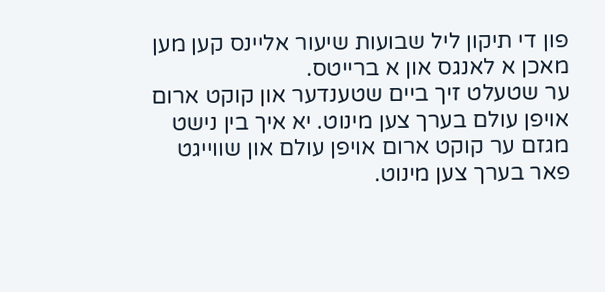פון די תיקון ליל שבועות שיעור אליינס קען מען מאכן א לאנגס און א ברייטס.
ער שטעלט זיך ביים שטענדער און קוקט ארום אויפן עולם בערך צען מינוט. יא איך בין נישט מגזם ער קוקט ארום אויפן עולם און שווייגט פאר בערך צען מינוט.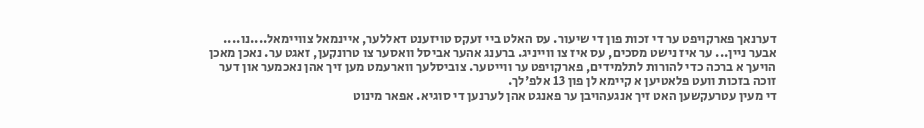דערנאך פארקויפט ער די זכות פון די שיעור. עס האלט ביי זעקס טויזענט דאללער, איינמאל צוויימאל....נו.... אבער ניין... ער איז נישט מסכים, עס איז צו ווייניג. ברענג אהער אביסל וואסער צו טרונקען, זאגט ער. נאכן מאכן הויעך א ברכה כדי להורות לתלמידים, פארקויפט ער ווייטער. צוביסלעך ווארעמט מען זיך אהן נאכמער און דער זוכה בזכות וועט פלאטיען א קיימא לן פון 13 אלפ'לך.
די מעין עטרעקשען האט זיך אנגעהויבן ער פאנגט אהן לערנען די סוגיא. אפאר מינוט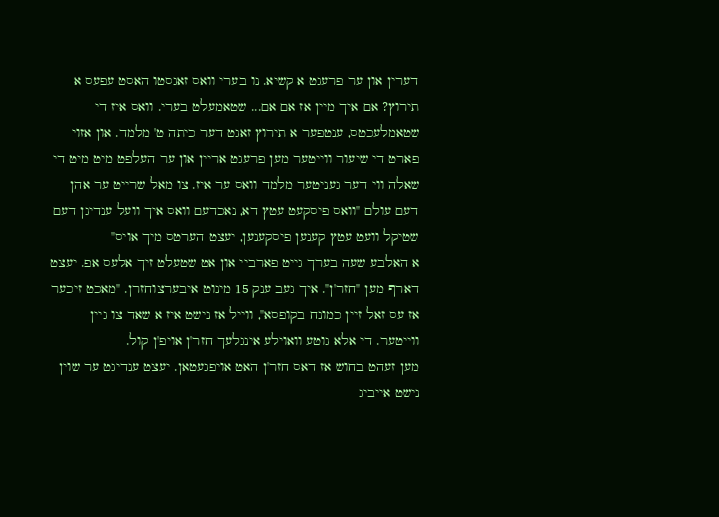דערין און ער פרעגט א קשיא. נו בערי וואס זאגסטו האסט עפעס א תירוץ? אם איך מיין אז אם אם... שטאמעלט בערי. וואס איז די שטאמלעכטס, ענטפער א תירוץ זאגט דער כיתה ט' מלמד. און אזוי פארט די שיעור ווייטער מען פרעגט אריין און ער העלפט מיט מיט די שאלה ווי דער געניטער מלמד וואס ער איז. צו מאל שרייט ער אהן דעם עולם "וואס פיסקעט עטץ דא, נאכדעם וואס איך וועל ענדיגן דעם שטיקל וועט עטץ קענען פיסקענען, יעצט הערטס מיך אויס"
א האלבע שעה בערך גייט פארביי און אט שטעלט זיך אלעס אפ. יעצט דארף מען "חזר'ן". איך געב ענק 15 מינוט איבערצוחזרן. "מאכט זיכער אז עס זאל זיין כמונח בקופסא", ווייל אז נישט איז א שאד צו גיין ווייטער. די אלא גוטע וואוילע אינגלעך חזר'ן אויפ'ן קול.
מען זעהט בחוש אז דאס חזר'ן האט אויפגעטאן. יעצט ענדיגט ער שוין נישט אייביג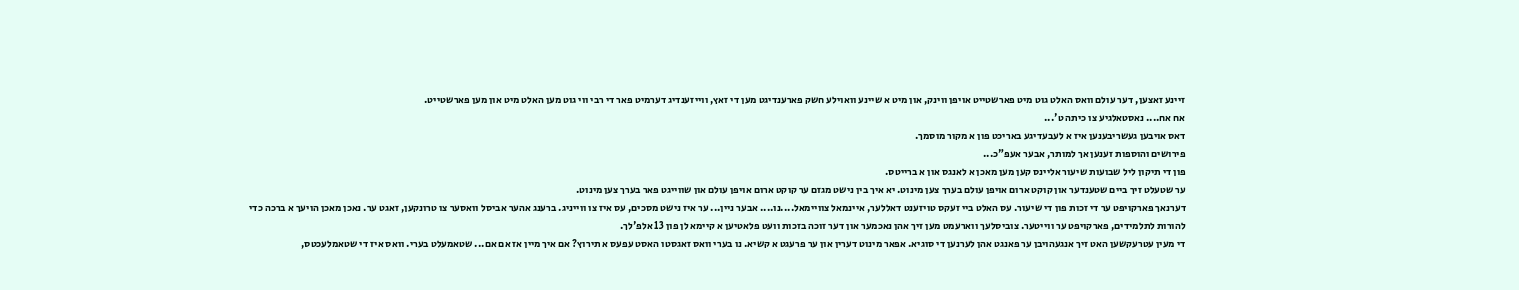זיינע זאצען, דער עולם וואס האלט גוט מיט פארשטייט אויפן ווינק, און מיט א שיינע וואוילע חשק פארענדיגט מען די זאץ, ווייזענדיג דערמיט פאר די רבי ווי גוט מען האלט מיט און מען פארשטייט.
אח אח.... נאסטאלגיע צו כיתה ט'...
דאס אויבען געשריבענען איז א לעבעדיגע באריכט פון א מקור מוסמך.
פירושים והוספות זענען אך למותר, אבער אעפ"כ...
פון די תיקון ליל שבועות שיעור אליינס קען מען מאכן א לאנגס און א ברייטס.
ער שטעלט זיך ביים שטענדער און קוקט ארום אויפן עולם בערך צען מינוט. יא איך בין נישט מגזם ער קוקט ארום אויפן עולם און שווייגט פאר בערך צען מינוט.
דערנאך פארקויפט ער די זכות פון די שיעור. עס האלט ביי זעקס טויזענט דאללער, איינמאל צוויימאל....נו.... אבער ניין... ער איז נישט מסכים, עס איז צו ווייניג. ברענג אהער אביסל וואסער צו טרונקען, זאגט ער. נאכן מאכן הויעך א ברכה כדי להורות לתלמידים, פארקויפט ער ווייטער. צוביסלעך ווארעמט מען זיך אהן נאכמער און דער זוכה בזכות וועט פלאטיען א קיימא לן פון 13 אלפ'לך.
די מעין עטרעקשען האט זיך אנגעהויבן ער פאנגט אהן לערנען די סוגיא. אפאר מינוט דערין און ער פרעגט א קשיא. נו בערי וואס זאגסטו האסט עפעס א תירוץ? אם איך מיין אז אם אם... שטאמעלט בערי. וואס איז די שטאמלעכטס,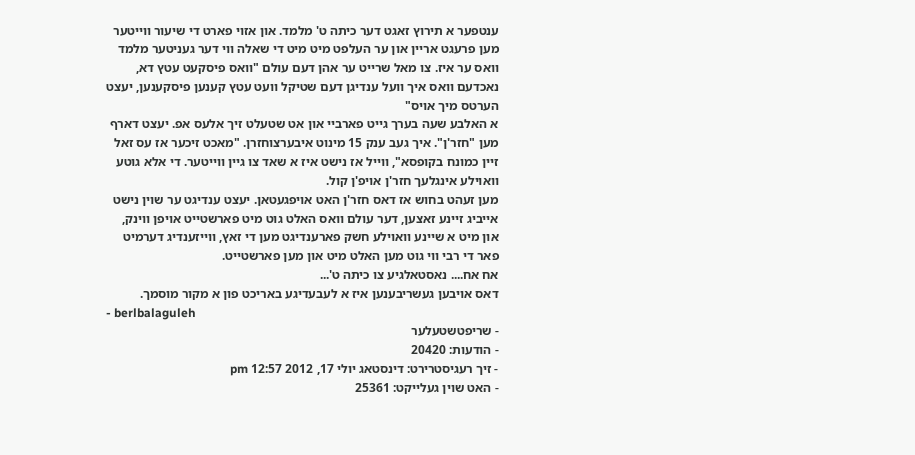ענטפער א תירוץ זאגט דער כיתה ט' מלמד. און אזוי פארט די שיעור ווייטער מען פרעגט אריין און ער העלפט מיט מיט די שאלה ווי דער געניטער מלמד וואס ער איז. צו מאל שרייט ער אהן דעם עולם "וואס פיסקעט עטץ דא, נאכדעם וואס איך וועל ענדיגן דעם שטיקל וועט עטץ קענען פיסקענען, יעצט הערטס מיך אויס"
א האלבע שעה בערך גייט פארביי און אט שטעלט זיך אלעס אפ. יעצט דארף מען "חזר'ן". איך געב ענק 15 מינוט איבערצוחזרן. "מאכט זיכער אז עס זאל זיין כמונח בקופסא", ווייל אז נישט איז א שאד צו גיין ווייטער. די אלא גוטע וואוילע אינגלעך חזר'ן אויפ'ן קול.
מען זעהט בחוש אז דאס חזר'ן האט אויפגעטאן. יעצט ענדיגט ער שוין נישט אייביג זיינע זאצען, דער עולם וואס האלט גוט מיט פארשטייט אויפן ווינק, און מיט א שיינע וואוילע חשק פארענדיגט מען די זאץ, ווייזענדיג דערמיט פאר די רבי ווי גוט מען האלט מיט און מען פארשטייט.
אח אח.... נאסטאלגיע צו כיתה ט'...
דאס אויבען געשריבענען איז א לעבעדיגע באריכט פון א מקור מוסמך.
- berlbalaguleh
- שריפטשטעלער
- הודעות: 20420
- זיך רעגיסטרירט: דינסטאג יולי 17, 2012 12:57 pm
- האט שוין געלייקט: 25361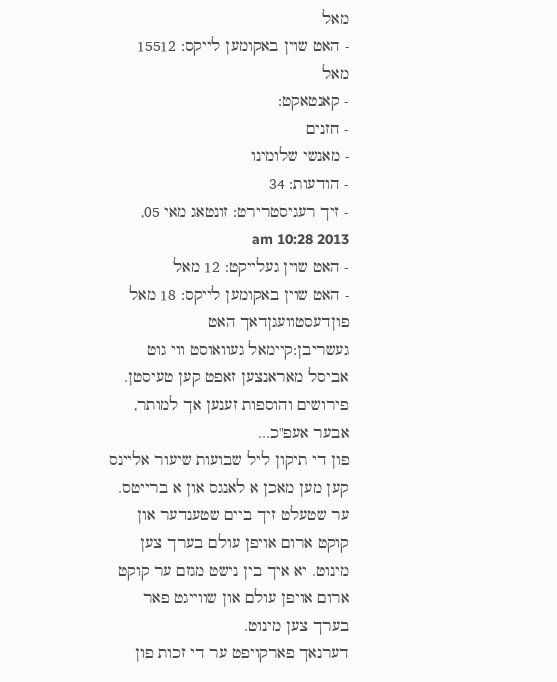מאל
- האט שוין באקומען לייקס: 15512 מאל
- קאנטאקט:
- חזנים
- מאנשי שלומינו
- הודעות: 34
- זיך רעגיסטרירט: זונטאג מאי 05, 2013 10:28 am
- האט שוין געלייקט: 12 מאל
- האט שוין באקומען לייקס: 18 מאל
פוןדעסטוועגןדאך האט געשריבן:קיימאל געוואוסט ווי גוט אביסל מאראנצען זאפט קען טעיסטן.
פירושים והוספות זענען אך למותר, אבער אעפ"כ...
פון די תיקון ליל שבועות שיעור אליינס קען מען מאכן א לאנגס און א ברייטס.
ער שטעלט זיך ביים שטענדער און קוקט ארום אויפן עולם בערך צען מינוט. יא איך בין נישט מגזם ער קוקט ארום אויפן עולם און שווייגט פאר בערך צען מינוט.
דערנאך פארקויפט ער די זכות פון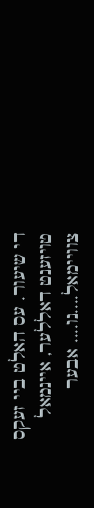די שיעור. עס האלט ביי זעקס טויזענט דאללער, איינמאל צוויימאל....נו.... אבער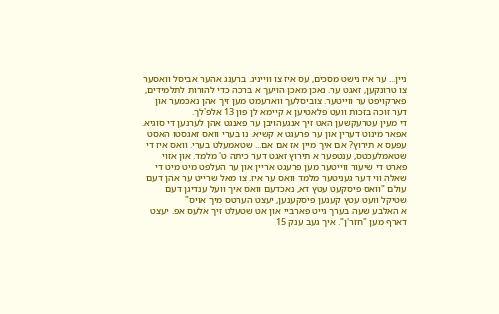ניין... ער איז נישט מסכים, עס איז צו ווייניג. ברענג אהער אביסל וואסער צו טרונקען, זאגט ער. נאכן מאכן הויעך א ברכה כדי להורות לתלמידים, פארקויפט ער ווייטער. צוביסלעך ווארעמט מען זיך אהן נאכמער און דער זוכה בזכות וועט פלאטיען א קיימא לן פון 13 אלפ'לך.
די מעין עטרעקשען האט זיך אנגעהויבן ער פאנגט אהן לערנען די סוגיא. אפאר מינוט דערין און ער פרעגט א קשיא. נו בערי וואס זאגסטו האסט עפעס א תירוץ? אם איך מיין אז אם אם... שטאמעלט בערי. וואס איז די שטאמלעכטס, ענטפער א תירוץ זאגט דער כיתה ט' מלמד. און אזוי פארט די שיעור ווייטער מען פרעגט אריין און ער העלפט מיט מיט די שאלה ווי דער געניטער מלמד וואס ער איז. צו מאל שרייט ער אהן דעם עולם "וואס פיסקעט עטץ דא, נאכדעם וואס איך וועל ענדיגן דעם שטיקל וועט עטץ קענען פיסקענען, יעצט הערטס מיך אויס"
א האלבע שעה בערך גייט פארביי און אט שטעלט זיך אלעס אפ. יעצט דארף מען "חזר'ן". איך געב ענק 15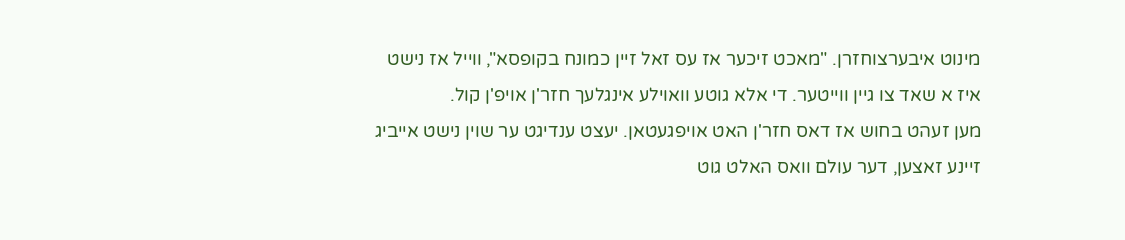מינוט איבערצוחזרן. "מאכט זיכער אז עס זאל זיין כמונח בקופסא", ווייל אז נישט איז א שאד צו גיין ווייטער. די אלא גוטע וואוילע אינגלעך חזר'ן אויפ'ן קול.
מען זעהט בחוש אז דאס חזר'ן האט אויפגעטאן. יעצט ענדיגט ער שוין נישט אייביג זיינע זאצען, דער עולם וואס האלט גוט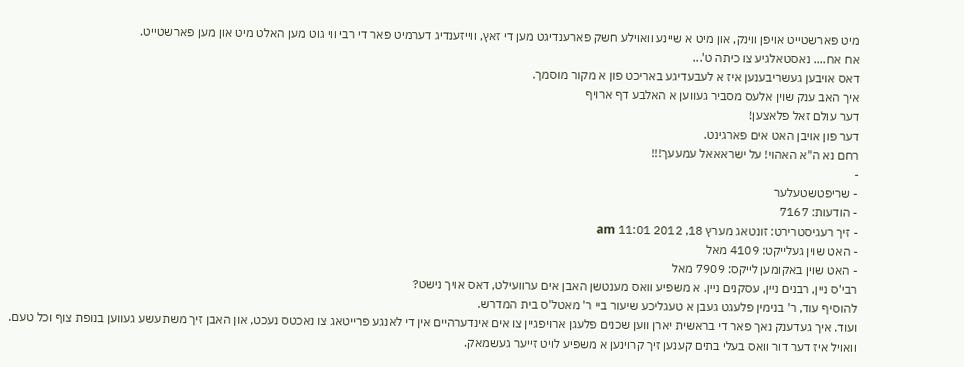מיט פארשטייט אויפן ווינק, און מיט א שיינע וואוילע חשק פארענדיגט מען די זאץ, ווייזענדיג דערמיט פאר די רבי ווי גוט מען האלט מיט און מען פארשטייט.
אח אח.... נאסטאלגיע צו כיתה ט'...
דאס אויבען געשריבענען איז א לעבעדיגע באריכט פון א מקור מוסמך.
איך האב ענק שוין אלעס מסביר געווען א האלבע דף ארויף
דער עולם זאל פלאצען!
דער פון אויבן האט אים פארגינט.
רחם נא ה"א האהוי! על ישראאאל עמעעך!!!
-
- שריפטשטעלער
- הודעות: 7167
- זיך רעגיסטרירט: זונטאג מערץ 18, 2012 11:01 am
- האט שוין געלייקט: 4109 מאל
- האט שוין באקומען לייקס: 7909 מאל
רבי'ס ניין, רבנים ניין, עסקנים ניין. א משפיע וואס מענטשן האבן אים ערוועילט, דאס אויך נישט?
להוסיף עוד, ר' בנימין פלעגט געבן א טעגליכע שיעור ביי ר' מאטל'ס בית המדרש.
ועוד. איך געדענק נאך פאר די בראשית יארן ווען שכנים פלעגן ארויפגיין צו אים אינדערהיים אין די לאנגע פרייטאג צו נאכטס נעכט, און האבן זיך משתעשע געווען בנופת צוף וכל טעם.
וואויל איז דער דור וואס בעלי בתים קענען זיך קרוינען א משפיע לויט זייער געשמאק.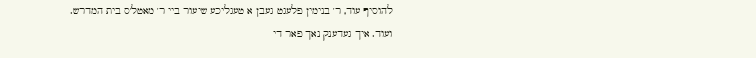להוסיף עוד, ר' בנימין פלעגט געבן א טעגליכע שיעור ביי ר' מאטל'ס בית המדרש.
ועוד. איך געדענק נאך פאר די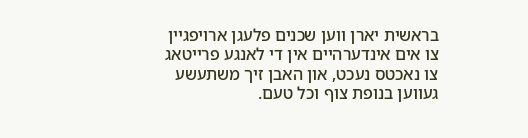בראשית יארן ווען שכנים פלעגן ארויפגיין צו אים אינדערהיים אין די לאנגע פרייטאג צו נאכטס נעכט, און האבן זיך משתעשע געווען בנופת צוף וכל טעם.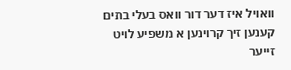וואויל איז דער דור וואס בעלי בתים קענען זיך קרוינען א משפיע לויט זייער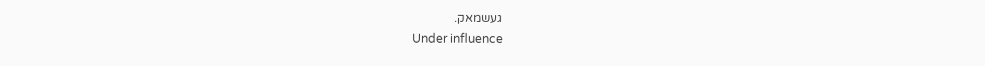געשמאק.
Under influence